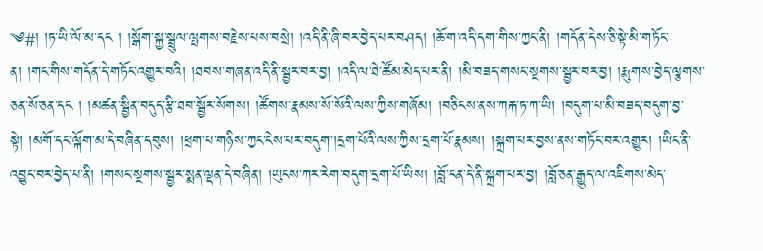༄#། །ཏ་ཡི་ལོ་མ་དང ། །སྒོག་སྐྱ་སྦྲུལ་ལྤགས་བརྗེས་པས་བསྲེ། །འདི་ནི་ཞི་བར་བྱེད་པར་བཤད། །ཆོ་ག་འདི་དག་གིས་ཀྱང་ནི། །གདོན་དེས་ཅི་སྟེ་མི་གཏོང་ན། །གང་གིས་གདོན་དེ་གཏོང་འགྱུར་བའི། །ཐབས་གཞན་འདི་ནི་སྦྱར་བར་བྱ། །འདི་ལ་ཐེ་ཚོམ་མེད་པར་ནི། །མི་བཟད་གསང་སྔགས་སྦྱར་བར་བྱ། །རྨུགས་བྱེད་ལྕགས་ཅན་སོ་ཅན་དང ། །མཚན་སྦྱིན་བདུད་རྩི་ཐབ་སྦྱོར་སོགས། །ཚོགས་རྣམས་སོ་སོའི་ལས་ཀྱིས་གཞོམ། །བཅིངས་ནས་ཀརྐ་ཏ་ཀ་ཡི། །བདུག་པ་མི་བཟད་བདུག་བྱ་སྟེ། །མགོ་དང་ལྐོག་མ་དེ་བཞིན་དབུས། །ཕྲག་པ་གཉིས་ཀྱང་ངེས་པར་བདུག་།དྲག་པོའི་ལས་ཀྱིས་དྲག་པོ་རྣམས། །སྐྲག་པར་བྱས་ནས་གཏོང་བར་འགྱུར། །ཡིང་ནི་འབྱུང་བར་བྱེད་པ་ནི། །གསང་སྔགས་སྦྱར་སྨན་ལྡན་དེ་བཞིན། །ཡུངས་ཀར་རེག་བདུག་དྲག་པོ་ཡིས། །བློ་ངན་དེ་ནི་སྐྲག་པར་བྱ། །བློ་ཅན་རྒྱུད་ལ་འཇིགས་མེད་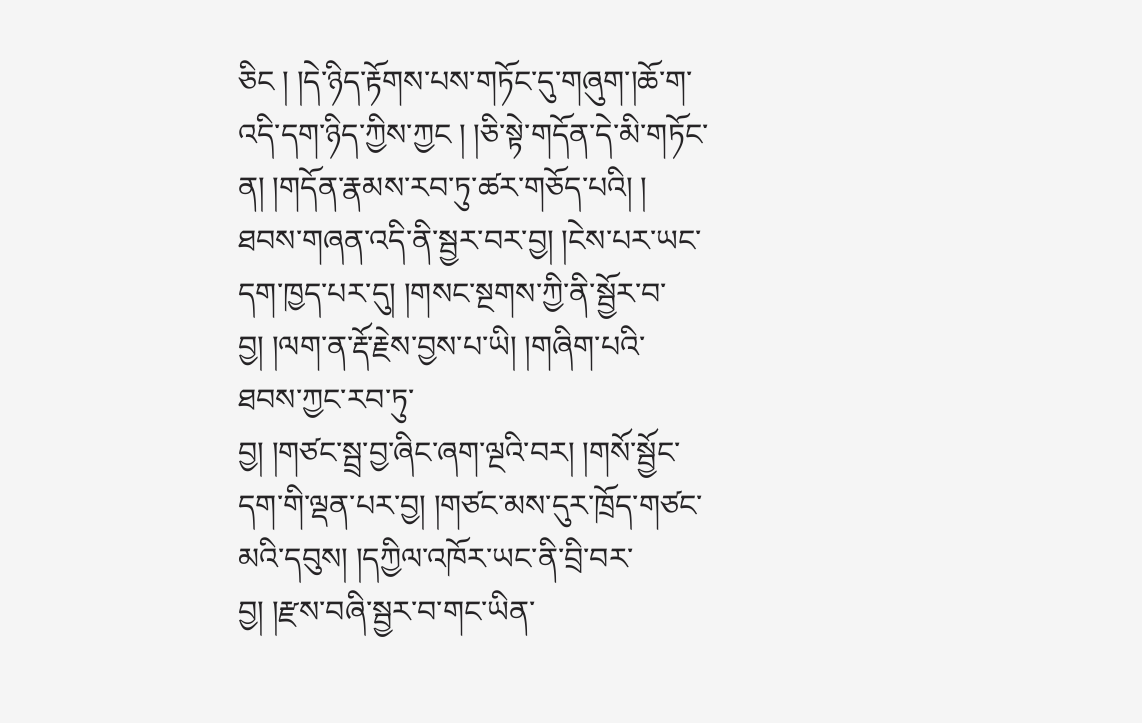ཅིང ། །དེ་ཉིད་རྟོགས་པས་གཏོང་དུ་གཞུག་།ཆོ་ག་འདི་དག་ཉིད་ཀྱིས་ཀྱང ། །ཅི་སྟེ་གདོན་དེ་མི་གཏོང་ན། །གདོན་རྣམས་རབ་ཏུ་ཚར་གཅོད་པའི། ། ཐབས་གཞན་འདི་ནི་སྦྱར་བར་བྱ། །ངེས་པར་ཡང་དག་ཁྱད་པར་དུ། །གསང་སྔགས་ཀྱི་ནི་སྦྱོར་བ་བྱ། །ལག་ན་རྡོ་རྗེས་བྱས་པ་ཡི། །གཞིག་པའི་ཐབས་ཀྱང་རབ་ཏུ་
བྱ། །གཙང་སྦྲ་བྱ་ཞིང་ཞག་ལྔའི་བར། །གསོ་སྦྱོང་དག་གི་ལྡན་པར་བྱ། །གཙང་མས་དུར་ཁྲོད་གཙང་མའི་དབུས། །དཀྱིལ་འཁོར་ཡང་ནི་བྲི་བར་བྱ། །རྫས་བཞི་སྦྱར་བ་གང་ཡིན་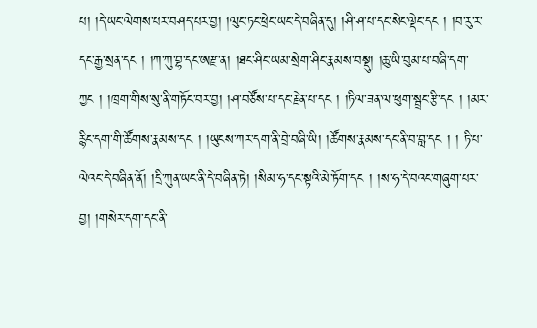པ། །དེ་ཡང་ལེགས་པར་བཤད་པར་བྱ། །ལུང་ཏང་ཕྲེང་ཡང་དེ་བཞིན་དུ། །ཤི་ཤ་པ་དང་སེང་ལྡེང་དང ། །བ་རུ་ར་དང་རྒྱ་སྲན་དང ། །ཀ་ཀུ་བྷ་དང་ཨརྫ་ན། །ཐང་ཤིང་ཡམ་སྲེག་ཤིང་རྣམས་བསྡུ། །ཆུ་ཡི་བུམ་པ་བཞི་དག་ཀྱང ། །ཁྲག་གིས་སུ་ནི་གཏོང་བར་བྱ། །ཤ་བཙོས་པ་དང་རྗེན་པ་དང ། །ཏིལ་ཟན་ལ་ཕུག་སྦྲང་རྩི་དང ། །མར་རྙིང་དག་གི་ཚོགས་རྣམས་དང ། །ཡུངས་ཀར་དག་ནི་བྲེ་བཞི་ཡི། །ཚོགས་རྣམས་དང་ནི་བ་བླ་དང ། ། ཏི་པ་ལེའང་དེ་བཞིན་ནོ། །དྲི་ཀུན་ཡང་ནི་དེ་བཞིན་ཏེ། །སིམ་ཧ་དང་སྟའི་མེ་ཏོག་དང ། །ས་ཧ་དེ་བའང་གཞུག་པར་བྱ། །གསེར་དག་དང་ནི་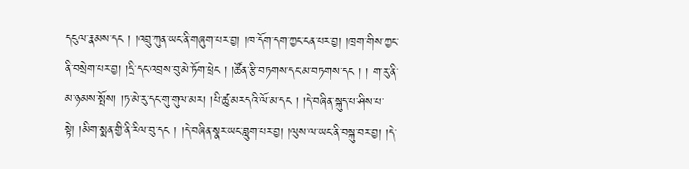དངུལ་རྣམས་དང ། །འབྲུ་ཀུན་ཡང་ནི་གཞུག་པར་བྱ། །ཁ་དོག་དག་ཀྱང་ངན་པར་བྱ། །ཁྲག་གིས་ཀྱང་ནི་བསྲེག་པར་བྱ། །དྲི་དང་འབྲས་བུ་མེ་ཏོག་ཕྲེང ། །ཚོན་རྩི་བཏགས་དང་མ་བཏགས་དང ། ། ག་རུ་ནི་མ་ཉམས་སྤོས། །ཏ་མེ་རུ་དང་གུ་གུལ་མར། །པི་ཚུ་མརདའི་ལོ་མ་དང ། །དེ་བཞིན་སྐུད་པ་ཤིས་པ་སྟེ། །མིག་སྨན་གྱི་ནི་རིལ་བུ་དང ། །དེ་བཞིན་སྣར་ཡང་བླུག་པར་བྱ། །ལུས་ལ་ཡང་ནི་བསྐུ་བར་བྱ། །དེ་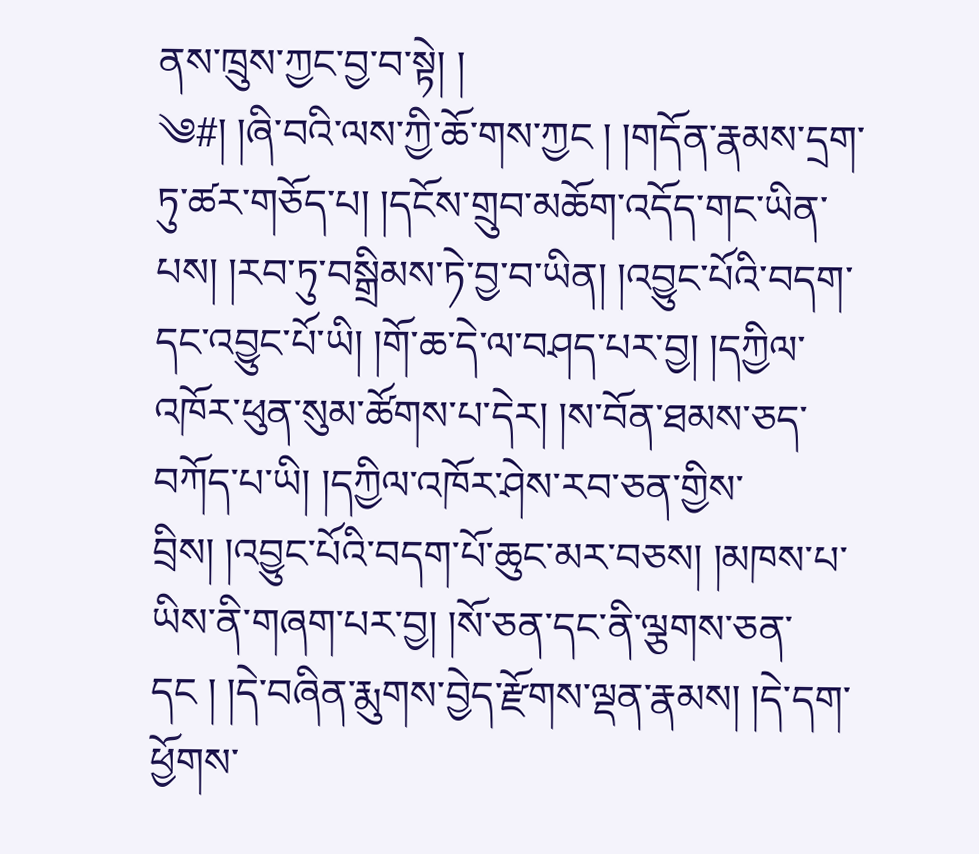ནས་ཁྲུས་ཀྱང་བྱ་བ་སྟེ། །
༄#། །ཞི་བའི་ལས་ཀྱི་ཆོ་གས་ཀྱང ། །གདོན་རྣམས་དྲག་ཏུ་ཚར་གཅོད་པ། །དངོས་གྲུབ་མཆོག་འདོད་གང་ཡིན་པས། །རབ་ཏུ་བསྒྲིམས་ཏེ་བྱ་བ་ཡིན། །འབྱུང་པོའི་བདག་དང་འབྱུང་པོ་ཡི། །གོ་ཆ་དེ་ལ་བཤད་པར་བྱ། །དཀྱིལ་འཁོར་ཕུན་སུམ་ཚོགས་པ་དེར། །ས་བོན་ཐམས་ཅད་བཀོད་པ་ཡི། །དཀྱིལ་འཁོར་ཤེས་རབ་ཅན་གྱིས་བྲིས། །འབྱུང་པོའི་བདག་པོ་ཆུང་མར་བཅས། །མཁས་པ་ཡིས་ནི་གཞག་པར་བྱ། །སོ་ཅན་དང་ནི་ལྕགས་ཅན་དང ། །དེ་བཞིན་རྨུགས་བྱེད་རྫོགས་ལྡན་རྣམས། །དེ་དག་ཕྱོགས་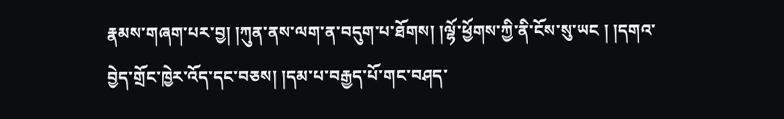རྣམས་གཞག་པར་བྱ། །ཀུན་ནས་ལག་ན་བདུག་པ་ཐོགས། །ལྷོ་ཕྱོགས་ཀྱི་ནི་ངོས་སུ་ཡང ། །དགའ་བྱེད་གྲོང་ཁྱེར་འོད་དང་བཅས། །དམ་པ་བརྒྱད་པོ་གང་བཤད་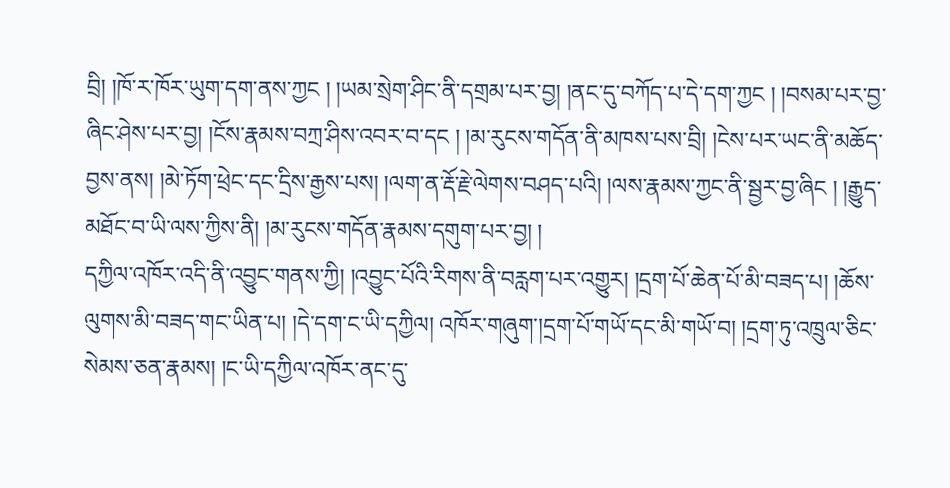བྲི། །ཁོ་ར་ཁོར་ཡུག་དག་ནས་ཀྱང ། །ཡམ་སྲེག་ཤིང་ནི་དགྲམ་པར་བྱ། །ནང་དུ་བཀོད་པ་དེ་དག་ཀྱང ། །བསམ་པར་བྱ་ཞིང་ཤེས་པར་བྱ། །ངོས་རྣམས་བཀྲ་ཤིས་འབར་བ་དང ། །མ་རུངས་གདོན་ནི་མཁས་པས་བྲི། །ངེས་པར་ཡང་ནི་མཆོད་བྱས་ནས། །མེ་ཏོག་ཕྲེང་དང་དྲིས་རྒྱས་པས། །ལག་ན་རྡོ་རྗེ་ལེགས་བཤད་པའི། །ལས་རྣམས་ཀྱང་ནི་སྦྱར་བྱ་ཞིང ། །རྒྱུད་མཐོང་བ་ཡི་ལས་ཀྱིས་ནི། །མ་རུངས་གདོན་རྣམས་དགུག་པར་བྱ། །
དཀྱིལ་འཁོར་འདི་ནི་འབྱུང་གནས་ཀྱི། །འབྱུང་པོའི་རིགས་ནི་བརླག་པར་འགྱུར། །དྲག་པོ་ཆེན་པོ་མི་བཟད་པ། །ཆོས་ལུགས་མི་བཟད་གང་ཡིན་པ། །དེ་དག་ང་ཡི་དཀྱིལ། འཁོར་གཞུག་།དྲག་པོ་གཡོ་དང་མི་གཡོ་བ། །དྲག་ཏུ་འཁྲུལ་ཅིང་སེམས་ཅན་རྣམས། །ང་ཡི་དཀྱིལ་འཁོར་ནང་དུ་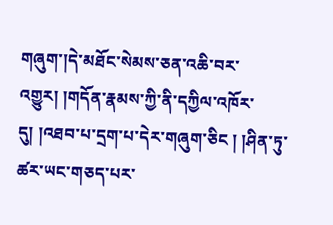གཞུག་།དེ་མཐོང་སེམས་ཅན་འཆི་བར་འགྱུར། །གདོན་རྣམས་ཀྱི་ནི་དཀྱིལ་འཁོར་དུ། །འཐབ་པ་དྲག་པ་དེར་གཞུག་ཅིང ། །ཤིན་ཏུ་ཚར་ཡང་གཅད་པར་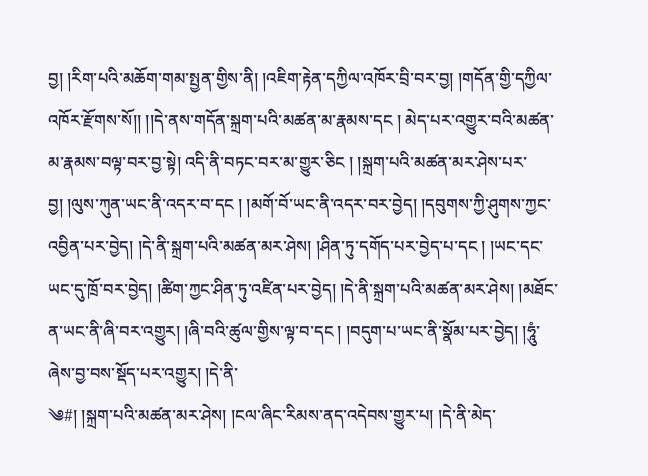བྱ། །རིག་པའི་མཆོག་གམ་སྤྱན་གྱིས་ནི། །འཇིག་རྟེན་དཀྱིལ་འཁོར་བྲི་བར་བྱ། །གདོན་གྱི་དཀྱིལ་འཁོར་རྫོགས་སོ།། །།དེ་ནས་གདོན་སྐྲག་པའི་མཚན་མ་རྣམས་དང ། མེད་པར་འགྱུར་བའི་མཚན་མ་རྣམས་བལྟ་བར་བྱ་སྟེ། འདི་ནི་བཏང་བར་མ་གྱུར་ཅིང ། །སྐྲག་པའི་མཚན་མར་ཤེས་པར་བྱ། །ལུས་ཀུན་ཡང་ནི་འདར་བ་དང ། །མགོ་བོ་ཡང་ནི་འདར་བར་བྱེད། །དབུགས་ཀྱི་ཤུགས་ཀྱང་འབྱིན་པར་བྱེད། །དེ་ནི་སྐྲག་པའི་མཚན་མར་ཤེས། །ཤིན་ཏུ་དགོད་པར་བྱེད་པ་དང ། །ཡང་དང་ཡང་དུ་ཁྲོ་བར་བྱེད། །ཚིག་ཀྱང་ཤིན་ཏུ་འཛིན་པར་བྱེད། །དེ་ནི་སྐྲག་པའི་མཚན་མར་ཤེས། །མཐོང་ན་ཡང་ནི་ཞི་བར་འགྱུར། །ཞི་བའི་ཚུལ་གྱིས་ལྟ་བ་དང ། །བདུག་པ་ཡང་ནི་སྣོམ་པར་བྱེད། །ཧཱུཾ་ཞེས་བྱ་བས་སྡོད་པར་འགྱུར། །དེ་ནི་
༄#། །སྐྲག་པའི་མཚན་མར་ཤེས། །ངལ་ཞིང་རིམས་ནད་འདེབས་གྱུར་པ། །དེ་ནི་མེད་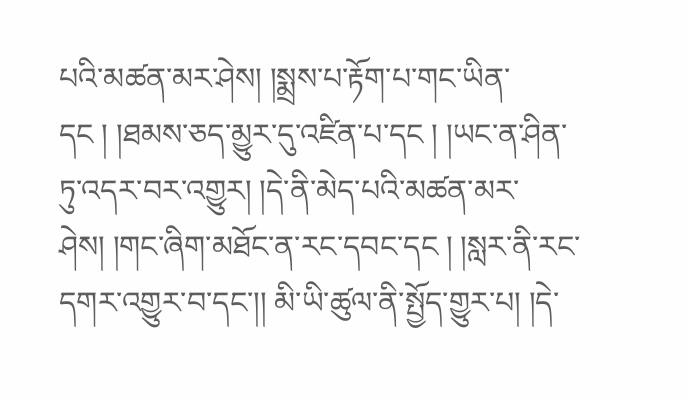པའི་མཚན་མར་ཤེས། །སྨྲས་པ་རྟོག་པ་གང་ཡིན་དང ། །ཐམས་ཅད་མྱུར་དུ་འཛིན་པ་དང ། །ཡང་ན་ཤིན་ཏུ་འདར་བར་འགྱུར། །དེ་ནི་མེད་པའི་མཚན་མར་ཤེས། །གང་ཞིག་མཐོང་ན་རང་དབང་དང ། །སླར་ནི་རང་དགར་འགྱུར་བ་དང་།། མི་ཡི་ཚུལ་ནི་སྤྱོད་གྱུར་པ། །དེ་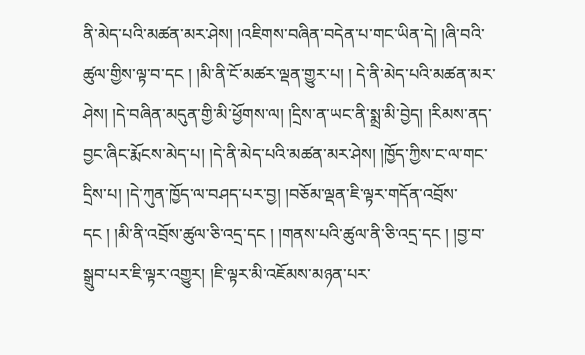ནི་མེད་པའི་མཚན་མར་ཤེས། །འཇིགས་བཞིན་བདེན་པ་གང་ཡིན་དེ། །ཞི་བའི་ཚུལ་གྱིས་ལྟ་བ་དང ། །མི་ནི་ངོ་མཚར་ལྡན་གྱུར་པ། ། དེ་ནི་མེད་པའི་མཚན་མར་ཤེས། །དེ་བཞིན་མདུན་གྱི་མི་ཕྱོགས་ལ། །དྲིས་ན་ཡང་ནི་སྨྲ་མི་བྱེད། །རིམས་ནད་བྱང་ཞིང་རྨོངས་མེད་པ། །དེ་ནི་མེད་པའི་མཚན་མར་ཤེས། །ཁྱོད་ཀྱིས་ང་ལ་གང་དྲིས་པ། །དེ་ཀུན་ཁྱོད་ལ་བཤད་པར་བྱ། །བཅོམ་ལྡན་ཇི་ལྟར་གདོན་འབྲོས་དང ། །མི་ནི་འབྲོས་ཚུལ་ཅི་འདྲ་དང ། །གནས་པའི་ཚུལ་ནི་ཅི་འདྲ་དང ། །བྱ་བ་སྒྲུབ་པར་ཇི་ལྟར་འགྱུར། །ཇི་ལྟར་མི་འཇོམས་མཉན་པར་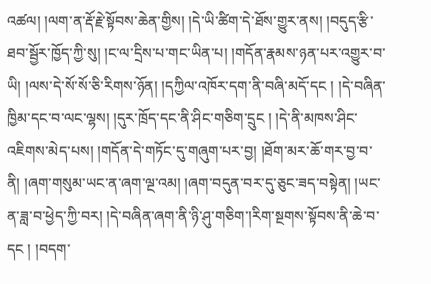འཚལ། །ལག་ན་རྡོ་རྗེ་སྟོབས་ཆེན་གྱིས། །དེ་ཡི་ཚིག་དེ་ཐོས་གྱུར་ནས། །བདུད་རྩི་ཐབ་སྦྱོར་ཁྱོད་ཀྱི་སུ། །ང་ལ་དྲིས་པ་གང་ཡིན་པ། །གདོན་རྣམས་ཉན་པར་འགྱུར་བ་ཡི། །ལས་དེ་སོ་སོ་ཅི་རིགས་ཉོན། །དཀྱིལ་འཁོར་དག་ནི་བཞི་མདོ་དང ། །དེ་བཞིན་
ཁྱིམ་དང་བ་ལང་ལྷས། །དུར་ཁྲོད་དང་ནི་ཤིང་གཅིག་དྲུང ། །དེ་ནི་མཁས་ཤིང་འཇིགས་མེད་པས། །གདོན་དེ་གཏོང་དུ་གཞུག་པར་བྱ། །ཐོག་མར་ཆོ་གར་བྱ་བ་ནི། །ཞག་གསུམ་ཡང་ན་ཞག་ལྔ་འམ། །ཞག་བདུན་བར་དུ་ཅུང་ཟད་བསྟེན། །ཡང་ན་ཟླ་བ་ཕྱེད་ཀྱི་བར། །དེ་བཞིན་ཞག་ནི་ཉི་ཤུ་གཅིག་།རིག་སྔགས་སྟོབས་ནི་ཆེ་བ་དང ། །བདག་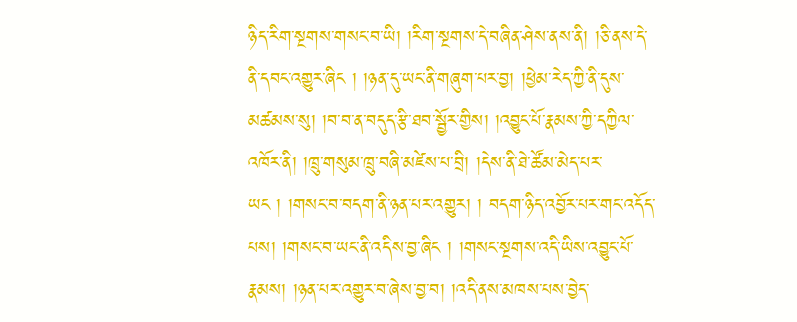ཉིད་རིག་སྔགས་གསང་བ་ཡི། །རིག་སྔགས་དེ་བཞིན་ཤེས་ནས་ནི། །ཅི་ནས་དེ་ནི་དབང་འགྱུར་ཞིང ། །ཉན་དུ་ཡང་ནི་གཞུག་པར་བྱ། །ཕྱེམ་རེད་ཀྱི་ནི་དུས་མཚམས་སུ། །བ་བ་ན་བདུད་རྩི་ཐབ་སྦྱོར་གྱིས། །འབྱུང་པོ་རྣམས་ཀྱི་དཀྱིལ་འཁོར་ནི། །ཁྲུ་གསུམ་ཁྲུ་བཞི་མཛེས་པ་བྲི། །དེས་ནི་ཐེ་ཚོམ་མེད་པར་ཡང ། །གསང་བ་བདག་ནི་ཉན་པར་འགྱུར། ། བདག་ཉིད་འབྱོར་པར་གང་འདོད་པས། །གསང་བ་ཡང་ནི་འདིས་བྱ་ཞིང ། །གསང་སྔགས་འདི་ཡིས་འབྱུང་པོ་རྣམས། །ཉན་པར་འགྱུར་བ་ཞེས་བྱ་བ། །འདི་ནས་མཁས་པས་བྱེད་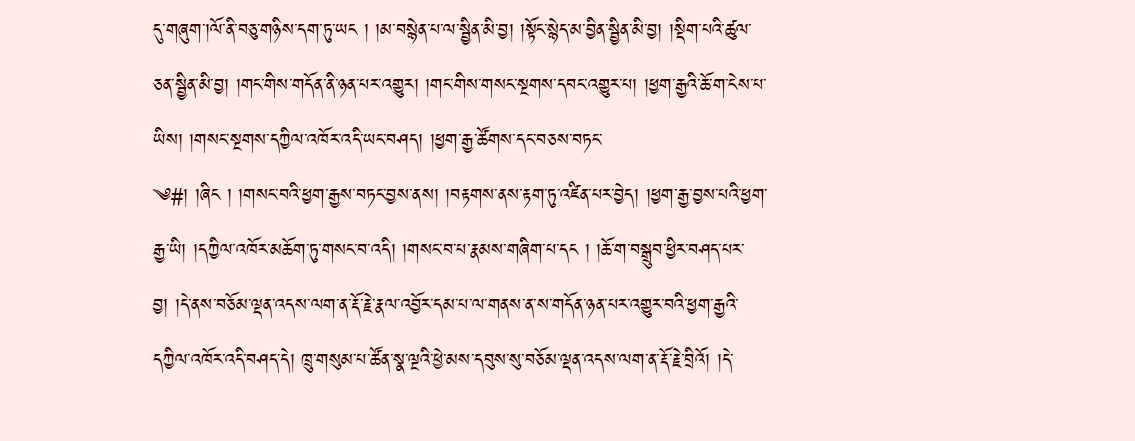དུ་གཞུག་།ལོ་ནི་བཅུ་གཉིས་དག་ཏུ་ཡང ། །མ་བསྙེན་པ་ལ་སྦྱིན་མི་བྱ། །སྟོང་སྙེད་མ་བྱིན་སྦྱིན་མི་བྱ། །སྡིག་པའི་ཚུལ་ཅན་སྦྱིན་མི་བྱ། །གང་གིས་གདོན་ནི་ཉན་པར་འགྱུར། །གང་གིས་གསང་སྔགས་དབང་འགྱུར་པ། །ཕྱག་རྒྱའི་ཆོ་ག་ངེས་པ་ཡིས། །གསང་སྔགས་དཀྱིལ་འཁོར་འདི་ཡང་བཤད། །ཕྱག་རྒྱ་ཚོགས་དང་བཅས་བཏང་
༄#། །ཞིང ། །གསང་བའི་ཕྱག་རྒྱས་བཏང་བྱས་ནས། །བརྟགས་ནས་རྟག་ཏུ་འཛིན་པར་བྱེད། །ཕྱག་རྒྱ་བྱས་པའི་ཕྱག་རྒྱ་ཡི། །དཀྱིལ་འཁོར་མཆོག་ཏུ་གསང་བ་འདི། །གསང་བ་པ་རྣམས་གཞིག་པ་དང ། །ཆོ་ག་བསྒྲུབ་ཕྱིར་བཤད་པར་བྱ། །དེ་ནས་བཅོམ་ལྡན་འདས་ལག་ན་རྡོ་རྗེ་རྣལ་འབྱོར་དམ་པ་ལ་གནས་ན་ས་གདོན་ཉན་པར་འགྱུར་བའི་ཕྱག་རྒྱའི་དཀྱིལ་འཁོར་འདི་བཤད་དེ། ཁྲུ་གསུམ་པ་ཚོན་སྣ་ལྔའི་ཕྱེ་མས་དབུས་སུ་བཅོམ་ལྡན་འདས་ལག་ན་རྡོ་རྗེ་བྲིའོ། །དེ་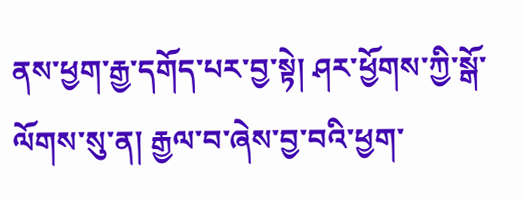ནས་ཕྱག་རྒྱ་དགོད་པར་བྱ་སྟེ། ཤར་ཕྱོགས་ཀྱི་སྒོ་ལོགས་སུ་ན། རྒྱལ་བ་ཞེས་བྱ་བའི་ཕྱག་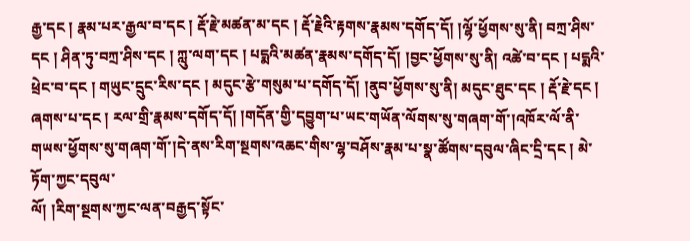རྒྱ་དང ། རྣམ་པར་རྒྱལ་བ་དང ། རྡོ་རྗེ་མཚན་མ་དང ། རྡོ་རྗེའི་རྟགས་རྣམས་དགོད་དོ། །ལྷོ་ཕྱོགས་སུ་ནི། བཀྲ་ཤིས་དང ། ཤིན་ཏུ་བཀྲ་ཤིས་དང ། ཀླུ་ལག་དང ། པདྨའི་མཚན་རྣམས་དགོད་དོ། །བྱང་ཕྱོགས་སུ་ནི། འཚེ་བ་དང ། པདྨའི་ཕྲེང་བ་དང ། གཡུང་དྲུང་རིས་དང ། མདུང་རྩེ་གསུམ་པ་དགོད་དོ། །ནུབ་ཕྱོགས་སུ་ནི། མདུང་ཐུང་དང ། རྡོ་རྗེ་དང ། ཞགས་པ་དང ། རལ་གྲི་རྣམས་དགོད་དོ། །གདོན་གྱི་དབྱུག་པ་ཡང་གཡོན་ལོགས་སུ་གཞག་གོ་།འཁོར་ལོ་ནི་གཡས་ཕྱོགས་སུ་གཞག་གོ་།དེ་ནས་རིག་སྔགས་འཆང་གིས་ལྷ་བཤོས་རྣམ་པ་སྣ་ཚོགས་དབུལ་ཞིང་དྲི་དང ། མེ་ཏོག་ཀྱང་དབུལ་
ལོ། །རིག་སྔགས་ཀྱང་ལན་བརྒྱད་སྟོང་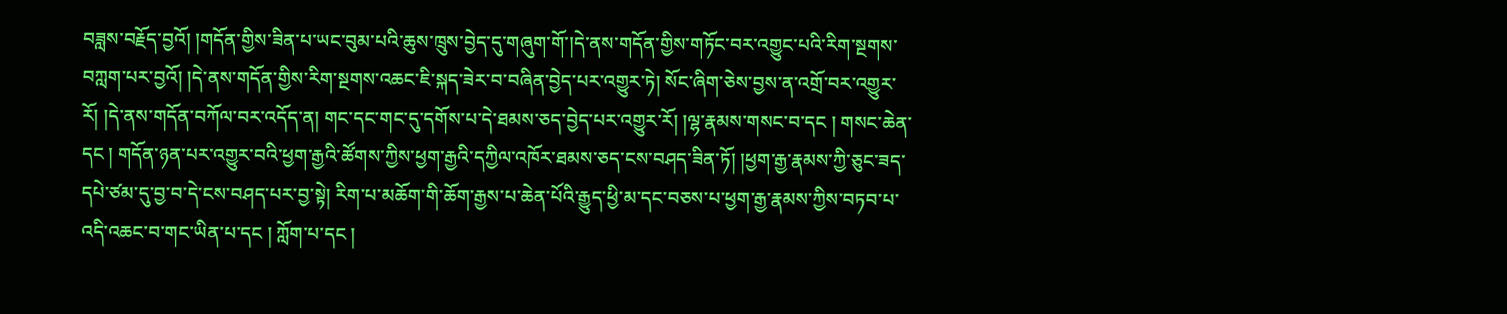བཟླས་བརྗོད་བྱའོ། །གདོན་གྱིས་ཟིན་པ་ཡང་བུམ་པའི་ཆུས་ཁྲུས་བྱེད་དུ་གཞུག་གོ་།དེ་ནས་གདོན་གྱིས་གཏོང་བར་འགྱུང་པའི་རིག་སྔགས་བཀླག་པར་བྱའོ། །དེ་ནས་གདོན་གྱིས་རིག་སྔགས་འཆང་ཇི་སྐད་ཟེར་བ་བཞིན་བྱེད་པར་འགྱུར་ཏེ། སོང་ཞིག་ཅེས་བྱས་ན་འགྲོ་བར་འགྱུར་རོ། །དེ་ནས་གདོན་བཀོལ་བར་འདོད་ན། གང་དང་གང་དུ་དགོས་པ་དེ་ཐམས་ཅད་བྱེད་པར་འགྱུར་རོ། །ལྷ་རྣམས་གསང་བ་དང ། གསང་ཆེན་དང ། གདོན་ཉན་པར་འགྱུར་བའི་ཕྱག་རྒྱའི་ཚོགས་ཀྱིས་ཕྱག་རྒྱའི་དཀྱིལ་འཁོར་ཐམས་ཅད་ངས་བཤད་ཟིན་ཏོ། །ཕྱག་རྒྱ་རྣམས་ཀྱི་ཅུང་ཟད་དཔེ་ཙམ་དུ་བྱ་བ་དེ་ངས་བཤད་པར་བྱ་སྟེ། རིག་པ་མཆོག་གི་ཆོག་རྒྱས་པ་ཆེན་པོའི་རྒྱུད་ཕྱི་མ་དང་བཅས་པ་ཕྱག་རྒྱ་རྣམས་ཀྱིས་བཏབ་པ་འདི་འཆང་བ་གང་ཡིན་པ་དང ། ཀློག་པ་དང །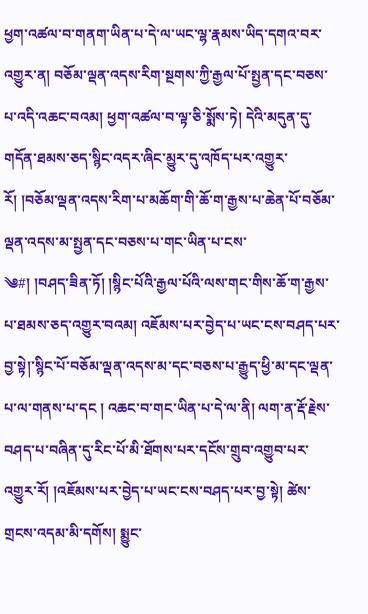ཕྱག་འཚལ་བ་གནག་ཡིན་པ་དེ་ལ་ཡང་ལྷ་རྣམས་ཡིད་དགའ་བར་འགྱུར་ན། བཅོམ་ལྡན་འདས་རིག་སྔགས་ཀྱི་རྒྱལ་པོ་སྤྱན་དང་བཅས་པ་འདི་འཆང་བའམ། ཕྱག་འཚལ་བ་ལྟ་ཅི་སྨོས་ཏེ། དེའི་མདུན་དུ་གདོན་ཐམས་ཅད་སྙིང་འདར་ཞིང་མྱུར་དུ་འཁོད་པར་འགྱུར་རོ། །བཅོམ་ལྡན་འདས་རིག་པ་མཆོག་གི་ཆོ་ག་རྒྱས་པ་ཆེན་པོ་བཅོམ་ལྡན་འདས་མ་སྤྱན་དང་བཅས་པ་གང་ཡིན་པ་ངས་
༄#། །བཤད་ཟིན་ཏོ། །སྙིང་པོའི་རྒྱལ་པོའི་ལས་གང་གིས་ཆོ་ག་རྒྱས་པ་ཐམས་ཅད་འགྱུར་བའམ། འཇོམས་པར་བྱེད་པ་ཡང་ངས་བཤད་པར་བྱ་སྟེ།་སྙིང་པོ་བཅོམ་ལྡན་འདས་མ་དང་བཅས་པ་རྒྱུད་ཕྱི་མ་དང་ལྡན་པ་ལ་གནས་པ་དང ། འཆང་བ་གང་ཡིན་པ་དེ་ལ་ནི། ལག་ན་རྡོ་རྗེས་བཤད་པ་བཞིན་དུ་རིང་པོ་མི་ཐོགས་པར་དངོས་གྲུབ་འགྱུབ་པར་འགྱུར་རོ། །འཇོམས་པར་བྱེད་པ་ཡང་ངས་བཤད་པར་བྱ་སྟེ། ཚེས་གྲངས་འདམ་མི་དགོས། སྨྱུང་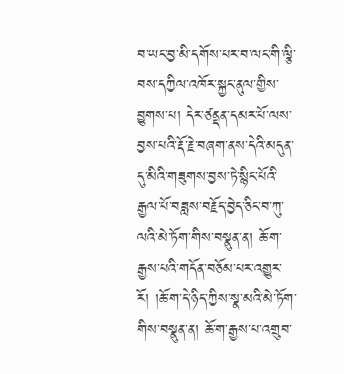བ་ཡང་བྱ་མི་དགོས་པར་བ་ལང་གི་ལྕི་བས་དཀྱིལ་འཁོར་སྐྱང་ནུལ་གྱིས་བྱུགས་པ། དེར་ཙནྡན་དམར་པོ་ལས་བྱས་པའི་རྡོ་རྗེ་བཞག་ནས་དེའི་མདུན་དུ་མིའི་གཟུགས་བྱས་ཏེ་སྙིང་པོའི་རྒྱལ་པོ་བཟླས་བརྗོད་བྱེད་ཅིང་བ་ཀུ་ལའི་མེ་ཏོག་གིས་བསྣུན་ན། ཆོ་ག་རྒྱས་པའི་གདོན་བཅོམ་པར་འགྱུར་རོ། །ཆོ་ག་དེ་ཉིད་ཀྱིས་སྣ་མའི་མེ་ཏོག་གིས་བསྣུན་ན། ཆོ་ག་རྒྱས་པ་འགྲུབ་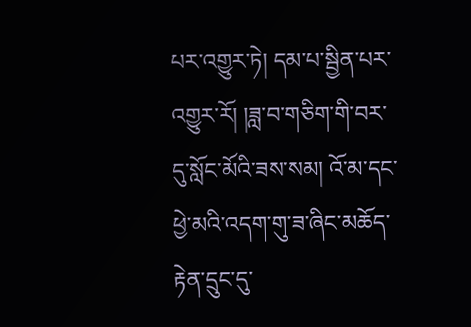པར་འགྱུར་ཏེ། དམ་པ་སྦྱིན་པར་འགྱུར་རོ། །ཟླ་བ་གཅིག་གི་བར་དུ་སློང་མོའི་ཟས་སམ། འོ་མ་དང་ཕྱེ་མའི་འདག་གུ་ཟ་ཞིང་མཆོད་རྟེན་དྲུང་དུ་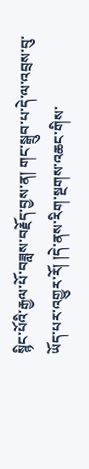སྙིང་པོའི་རྒྱལ་པོ་བཟླས་བརྗོད་བྱས་ན། གང་སྒྲུབ་པ་དེ་ལ་འབྲས་བུ་ཡོད་པར་འགྱུར་རོ། །དེ་ནས་རིག་སྔགས་འཆང་གིས་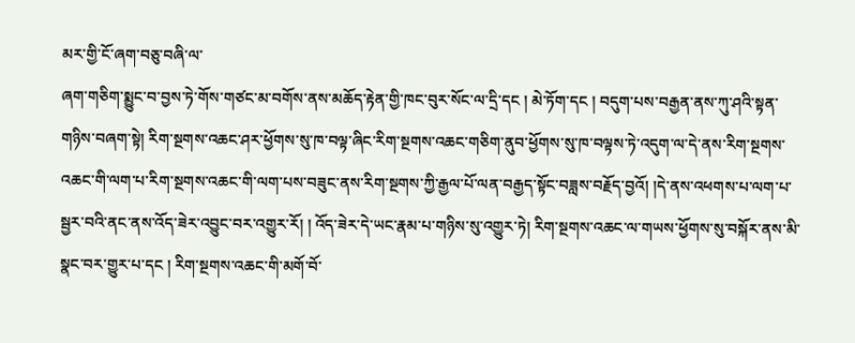མར་གྱི་ངོ་ཞག་བཅུ་བཞི་ལ་
ཞག་གཅིག་སྨྱུང་བ་བྱས་ཏེ་གོས་གཙང་མ་བགོས་ནས་མཆོད་རྟེན་གྱི་ཁང་བུར་སོང་ལ་དྲི་དང ། མེ་ཏོག་དང ། བདུག་པས་བརྒྱན་ནས་ཀུ་ཤའི་སྟན་གཉིས་བཞག་སྟེ། རིག་སྔགས་འཆང་ཤར་ཕྱོགས་སུ་ཁ་བལྟ་ཞིང་རིག་སྔགས་འཆང་གཅིག་ནུབ་ཕྱོགས་སུ་ཁ་བལྟས་ཏེ་འདུག་ལ་དེ་ནས་རིག་སྔགས་འཆང་གི་ལག་པ་རིག་སྔགས་འཆང་གི་ལག་པས་བཟུང་ནས་རིག་སྔགས་ཀྱི་རྒྱལ་པོ་ལན་བརྒྱད་སྟོང་བཟླས་བརྗོད་བྱའོ། །དེ་ནས་འཕགས་པ་ལག་པ་སྦྱར་བའི་ནང་ནས་འོད་ཟེར་འབྱུང་བར་འགྱུར་རོ། ། འོད་ཟེར་དེ་ཡང་རྣམ་པ་གཉིས་སུ་འགྱུར་ཏེ། རིག་སྔགས་འཆང་ལ་གཡས་ཕྱོགས་སུ་བསྐོར་ནས་མི་སྣང་བར་གྱུར་པ་དང ། རིག་སྔགས་འཆང་གི་མགོ་བོ་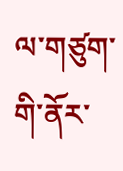ལ་གཙུག་གི་ནོར་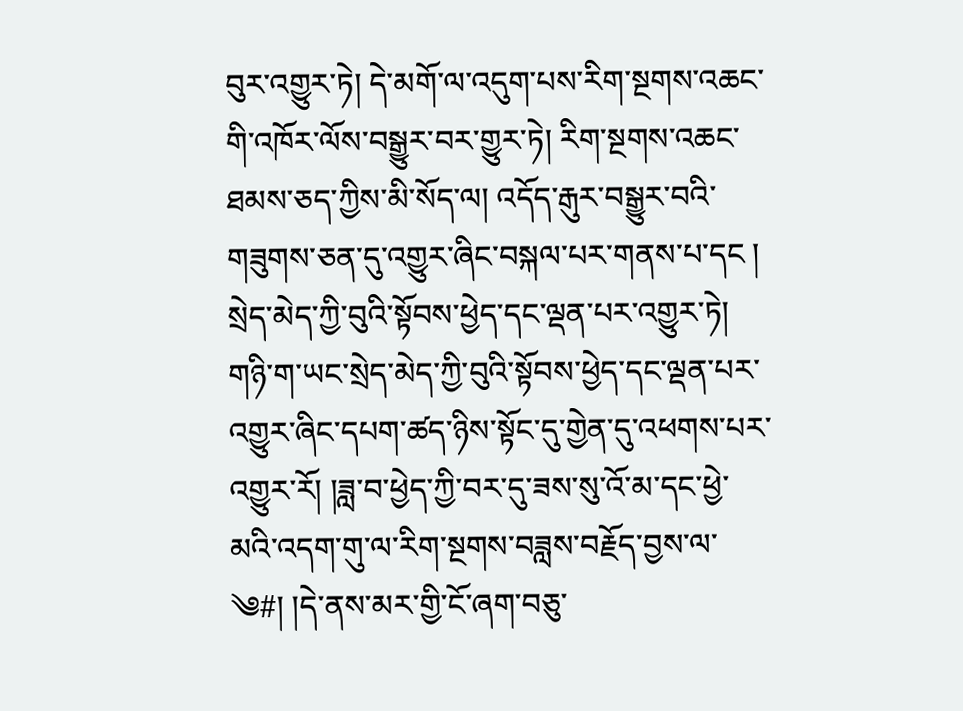བུར་འགྱུར་ཏེ། དེ་མགོ་ལ་འདུག་པས་རིག་སྔགས་འཆང་གི་འཁོར་ལོས་བསྒྱུར་བར་གྱུར་ཏེ། རིག་སྔགས་འཆང་ཐམས་ཅད་ཀྱིས་མི་སོད་ལ། འདོད་རྒུར་བསྒྱུར་བའི་གཟུགས་ཅན་དུ་འགྱུར་ཞིང་བསྐལ་པར་གནས་པ་དང ། སྲེད་མེད་ཀྱི་བུའི་སྟོབས་ཕྱེད་དང་ལྡན་པར་འགྱུར་ཏེ། གཉི་ག་ཡང་སྲེད་མེད་ཀྱི་བུའི་སྟོབས་ཕྱེད་དང་ལྡན་པར་འགྱུར་ཞིང་དཔག་ཚད་ཉིས་སྟོང་དུ་གྱེན་དུ་འཕགས་པར་འགྱུར་རོ། །ཟླ་བ་ཕྱེད་ཀྱི་བར་དུ་ཟས་སུ་འོ་མ་དང་ཕྱེ་མའི་འདག་གུ་ལ་རིག་སྔགས་བཟླས་བརྗོད་བྱས་ལ་
༄#། །དེ་ནས་མར་གྱི་ངོ་ཞག་བཅུ་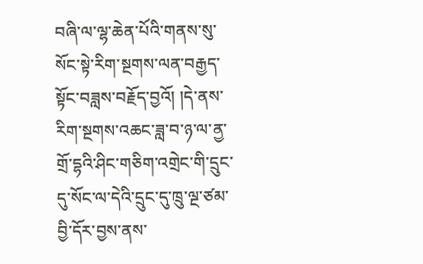བཞི་ལ་ལྷ་ཆེན་པོའི་གནས་སུ་སོང་སྟེ་རིག་སྔགས་ལན་བརྒྱད་སྟོང་བཟླས་བརྗོད་བྱའོ། །དེ་ནས་རིག་སྔགས་འཆང་ཟླ་བ་ཉ་ལ་ནྱ་གྲོ་དྷའི་ཤིང་གཅིག་འགྲེང་གི་དྲུང་དུ་སོང་ལ་དེའི་དྲུང་དུ་ཁྲུ་ལྔ་ཙམ་བྱི་དོར་བྱས་ནས་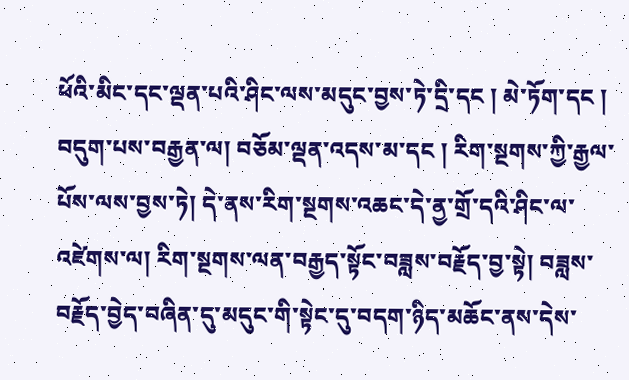ཕོའི་མིང་དང་ལྡན་པའི་ཤིང་ལས་མདུང་བྱས་ཏེ་དྲི་དང ། མེ་ཏོག་དང ། བདུག་པས་བརྒྱན་ལ། བཅོམ་ལྡན་འདས་མ་དང ། རིག་སྔགས་ཀྱི་རྒྱལ་པོས་ལས་བྱས་ཏེ། དེ་ནས་རིག་སྔགས་འཆང་དེ་ནྱ་གྲོ་དའི་ཤིང་ལ་འཛེགས་ལ། རིག་སྔགས་ལན་བརྒྱད་སྟོང་བཟླས་བརྗོད་བྱ་སྟེ། བཟླས་བརྗོད་བྱེད་བཞིན་དུ་མདུང་གི་སྟེང་དུ་བདག་ཉིད་མཆོང་ནས་དེས་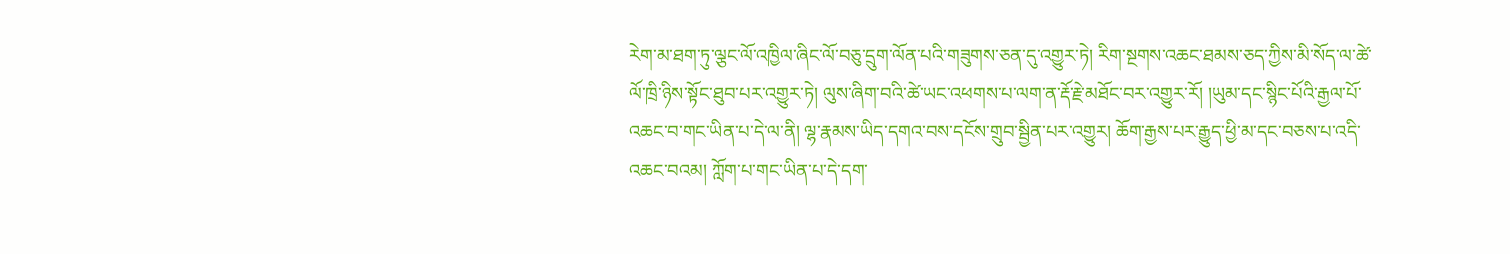རེག་མ་ཐག་ཏུ་ལྕང་ལོ་འཁྱིལ་ཞིང་ལོ་བཅུ་དྲུག་ལོན་པའི་གཟུགས་ཅན་དུ་འགྱུར་ཏེ། རིག་སྔགས་འཆང་ཐམས་ཅད་ཀྱིས་མི་སོད་ལ་ཚེ་ལོ་ཁྲི་ཉིས་སྟོང་ཐུབ་པར་འགྱུར་ཏེ། ལུས་ཞིག་བའི་ཚེ་ཡང་འཕགས་པ་ལག་ན་རྡོ་རྗེ་མཐོང་བར་འགྱུར་རོ། །ཡུམ་དང་སྙིང་པོའི་རྒྱལ་པོ་འཆང་བ་གང་ཡིན་པ་དེ་ལ་ནི། ལྷ་རྣམས་ཡིད་དགའ་བས་དངོས་གྲུབ་སྦྱིན་པར་འགྱུར། ཆོག་རྒྱས་པར་རྒྱུད་ཕྱི་མ་དང་བཅས་པ་འདི་འཆང་བའམ། ཀློག་པ་གང་ཡིན་པ་དེ་དག་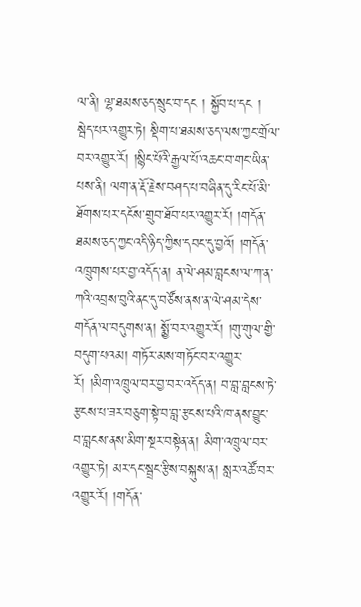ལ་ནི། ལྷ་ཐམས་ཅད་སྲུང་བ་དང ། སྐྱོབ་པ་དང །
སྦེད་པར་འགྱུར་ཏེ། སྡིག་པ་ཐམས་ཅད་ལས་ཀྱང་གྲོལ་བར་འགྱུར་རོ། །སྙིང་པོའི་རྒྱལ་པོ་འཆང་བ་གང་ཡིན་པས་ནི། ལག་ན་རྡོ་རྗེས་བཤད་པ་བཞིན་དུ་རིང་པོ་མི་ཐོགས་པར་དངོས་གྲུབ་ཐོབ་པར་འགྱུར་རོ། །གདོན་ཐམས་ཅད་ཀྱང་འདི་ཉིད་ཀྱིས་དབང་དུ་བྱའོ། །གདོན་འཁྲུགས་པར་བྱ་འདོད་ན། ན་ལེ་ཤམ་བླངས་ལ་ཀ་ན་ཀའི་འབྲས་བུའི་ནང་དུ་བཙོས་ནས་ན་ལེ་ཤམ་དེས་གདོན་ལ་བདུགས་ན། སྨྱོ་བར་འགྱུར་རོ། །གུ་གུལ་གྱི་བདུག་པའམ། གཏོར་མས་གཏོང་བར་འགྱུར་རོ། །མིག་འཁྲུལ་བར་བྱ་བར་འདོད་ན། བ་བླ་བླངས་ཏེ་རྩངས་པ་ཟར་བཅུག་སྟེ་བ་བླ་རྩངས་པའི་ཁ་ནས་བྱུང་བ་བླངས་ནས་མིག་སྔར་བསྟེན་ན། མིག་འཁྲུལ་བར་འགྱུར་ཏེ། མར་དང་སྦྲང་རྩིས་བསྐུས་ན། སླར་འཚོ་བར་འགྱུར་རོ། །གདོན་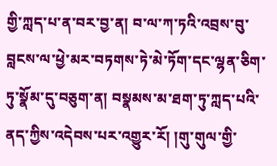གྱི་ཀླད་པ་ན་བར་བྱ་ན། བ་ལ་ཀ་ཏའི་འབྲས་བུ་བླངས་ལ་ཕྱེ་མར་བཏགས་ཏེ་མེ་ཏོག་དང་ལྷན་ཅིག་ཏུ་སྣོམ་དུ་བཅུག་ན། བསྣམས་མ་ཐག་ཏུ་ཀླད་པའི་ནད་ཀྱིས་འདེབས་པར་འགྱུར་རོ། །གུ་གུལ་གྱི་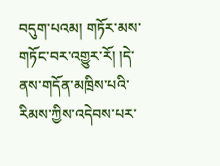བདུག་པའམ། གཏོར་མས་གཏོང་བར་འགྱུར་རོ། །དེ་ནས་གདོན་མཁྲིས་པའི་རིམས་ཀྱིས་འདེབས་པར་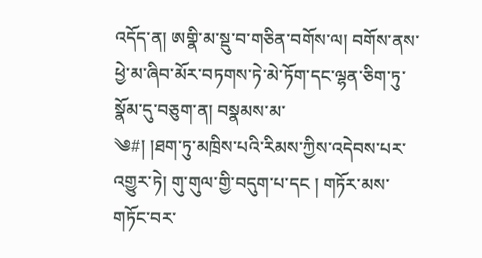འདོད་ན། ཨགྣི་མ་སྡུ་བ་གཅིན་བགོས་ལ། བགོས་ནས་ཕྱེ་མ་ཞིབ་མོར་བཏགས་ཏེ་མེ་ཏོག་དང་ལྷན་ཅིག་ཏུ་སྣོམ་དུ་བཅུག་ན། བསྣམས་མ་
༄#། །ཐག་ཏུ་མཁྲིས་པའི་རིམས་ཀྱིས་འདེབས་པར་འགྱུར་ཏེ། གུ་གུལ་གྱི་བདུག་པ་དང ། གཏོར་མས་གཏོང་བར་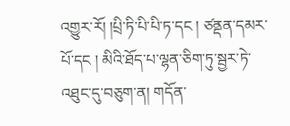འགྱུར་རོ། །པྲི་ཏི་པི་པི་ཏ་དང ། ཙནྡན་དམར་པོ་དང ། མིའི་ཐོད་པ་ལྷན་ཅིག་ཏུ་སྦྱར་ཏེ་འཐུང་དུ་བཅུག་ན། གདོན་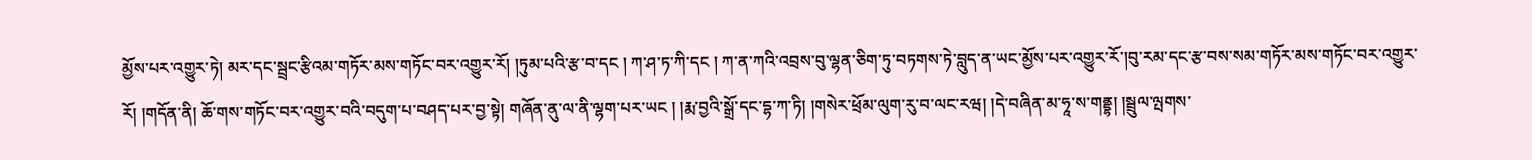མྱོས་པར་འགྱུར་ཏེ། མར་དང་སྦྲང་རྩིའམ་གཏོར་མས་གཏོང་བར་འགྱུར་རོ། །ཏུམ་པའི་རྩ་བ་དང ། ཀ་ཤ་ཏ་ཀི་དང ། ཀ་ན་ཀའི་འབྲས་བུ་ལྷན་ཅིག་ཏུ་བཏགས་ཏེ་བླུད་ན་ཡང་མྱོས་པར་འགྱུར་རོ་།བུ་རམ་དང་རྩ་བས་སམ་གཏོར་མས་གཏོང་བར་འགྱུར་རོ། །གདོན་ནི། ཆོ་གས་གཏོང་བར་འགྱུར་བའི་བདུག་པ་བཤད་པར་བྱ་སྟེ། གཞོན་ནུ་ལ་ནི་ལྷག་པར་ཡང ། །རྨ་བྱའི་སྒྲོ་དང་དྷ་ཀ་ཏི། །གསེར་ཕྲོམ་ལུག་རུ་བ་ལང་རཝ། །དེ་བཞིན་མ་ཧཱ་ས་གནྡྷ། །སྦྲུལ་ལྤགས་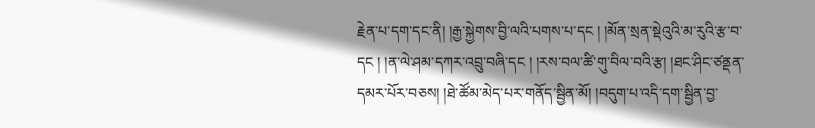རྗེན་པ་དག་དང་ནི། །རྒྱ་སྐྱེགས་བྱི་ལའི་པགས་པ་དང ། །མོན་སྲན་སྡེའུའི་མ་རུའི་རྩ་བ་དང ། །ན་ལེ་ཤམ་དཀར་འབྲུ་བཞི་དང ། །རས་བལ་ཚི་གུ་བིལ་བའི་རྩ། །ཐང་ཤིང་ཙནྡན་དམར་པོར་བཅས། །ཐེ་ཚོམ་མེད་པར་གནོད་སྦྱིན་མོ། །བདུག་པ་འདི་དག་སྦྱིན་བྱ་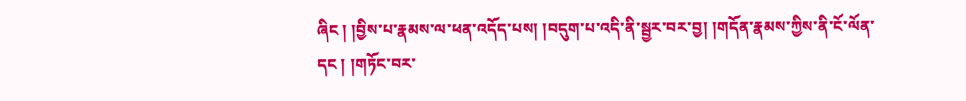ཞིང ། །བྱིས་པ་རྣམས་ལ་ཕན་འདོད་པས། །བདུག་པ་འདི་ནི་སྦྱར་བར་བྱ། །གདོན་རྣམས་ཀྱིས་ནི་ངོ་ལོན་དང ། །གཏོང་བར་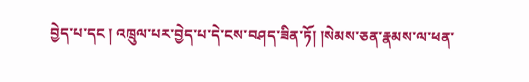བྱེད་པ་དང ། འཁྲུལ་པར་བྱེད་པ་དེ་ངས་བཤད་ཟིན་ཏོ། །སེམས་ཅན་རྣམས་ལ་ཕན་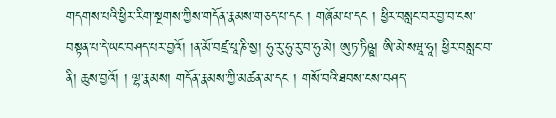གདགས་པའི་ཕྱིར་རིག་སྔགས་ཀྱིས་གདོན་རྣམས་གཅད་པ་དང ། གཞོམ་པ་དང ། ཕྱིར་བསླང་བར་བྱ་བ་ངས་བསྟན་པ་དེ་ཡང་བཤད་པར་བྱའོ། །ན་མོ་བཛྲ་པཱ་ཎི་སྱ། ཧུ་རུ་ཧུ་རུ་བ་ཧུ་མེ། ཨུཏ་ཏིཥྛ། ཨི་མེ་སཝཱ་ཧཱ། ཕྱིར་བསླང་བ་ནི། ཆུས་བྱའོ། ། ལྷ་རྣམས། གདོན་རྣམས་ཀྱི་མཚན་མ་དང ། གསོ་བའི་ཐབས་ངས་བཤད་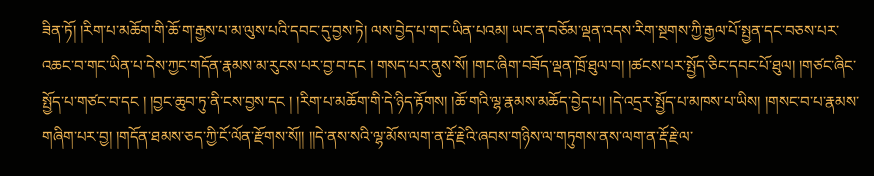ཟིན་ཏོ། །རིག་པ་མཆོག་གི་ཆོ་ག་རྒྱས་པ་མ་ལུས་པའི་དབང་དུ་བྱས་ཏེ། ལས་བྱེད་པ་གང་ཡིན་པའམ། ཡང་ན་བཅོམ་ལྡན་འདས་རིག་སྔགས་ཀྱི་རྒྱལ་པོ་སྤྱན་དང་བཅས་པར་འཆང་བ་གང་ཡིན་པ་དེས་ཀྱང་གདོན་རྣམས་མ་རུངས་པར་བྱ་བ་དང ། གསད་པར་ནུས་སོ། །གང་ཞིག་བཟོད་ལྡན་ཁྲོ་ཐུལ་བ། །ཚངས་པར་སྤྱོད་ཅིང་དབང་པོ་ཐུལ། །གཙང་ཞིང་སྤྱོད་པ་གཙང་བ་དང ། །བྱང་ཆུབ་ཏུ་ནི་ངས་བྱས་དང ། །རིག་པ་མཆོག་གི་དེ་ཉིད་རྟོགས། །ཆོ་གའི་ལྷ་རྣམས་མཆོད་བྱེད་པ། །དེ་འདྲར་སྤྱོད་པ་མཁས་པ་ཡིས། །གསང་བ་པ་རྣམས་གཞིག་པར་བྱ། །གདོན་ཐམས་ཅད་ཀྱི་ངོ་ལོན་རྫོགས་སོ།། །།དེ་ནས་སའི་ལྷ་མོས་ལག་ན་རྡོ་རྗེའི་ཞབས་གཉིས་ལ་གཏུགས་ནས་ལག་ན་རྡོ་རྗེ་ལ་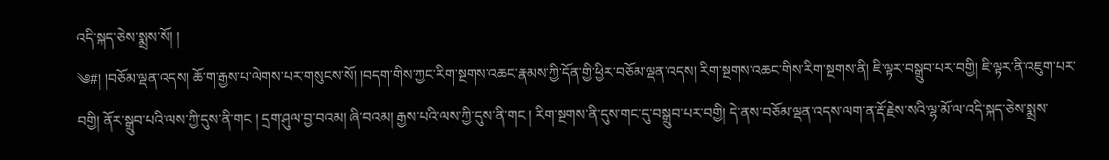འདི་སྐད་ཅེས་སྨྲས་སོ། །
༄#། །བཅོམ་ལྡན་འདས། ཆོ་ག་རྒྱས་པ་ལེགས་པར་གསུངས་སོ། །བདག་གིས་ཀྱང་རིག་སྔགས་འཆང་རྣམས་ཀྱི་དོན་གྱི་ཕྱིར་བཅོམ་ལྡན་འདས། རིག་སྔགས་འཆང་གིས་རིག་སྔགས་ནི། ཇི་ལྟར་བསྒྲུབ་པར་བགྱི། ཇི་ལྟར་ནི་འཇུག་པར་བགྱི། ནོར་སྒྲུབ་པའི་ལས་ཀྱི་དུས་ནི་གང ། དྲག་ཤུལ་བྱ་བའམ། ཞི་བའམ། རྒྱས་པའི་ལས་ཀྱི་དུས་ནི་གང ། རིག་སྔགས་ནི་དུས་གང་དུ་བསྒྲུབ་པར་བགྱི། དེ་ནས་བཅོམ་ལྡན་འདས་ལག་ན་རྡོ་རྗེས་སའི་ལྷ་མོ་ལ་འདི་སྐད་ཅེས་སྨྲས་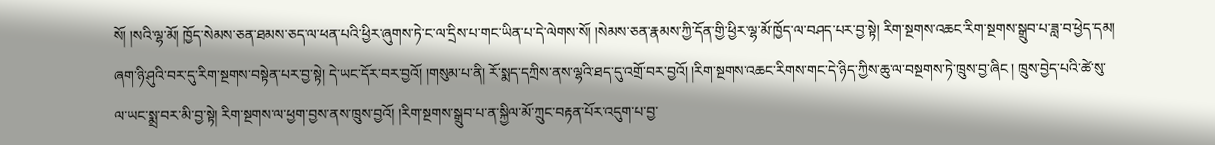སོ། །སའི་ལྷ་མོ། ཁྱོད་སེམས་ཅན་ཐམས་ཅད་ལ་ཕན་པའི་ཕྱིར་ཞུགས་ཏེ་ང་ལ་དྲིས་པ་གང་ཡིན་པ་དེ་ལེགས་སོ། །སེམས་ཅན་རྣམས་ཀྱི་དོན་གྱི་ཕྱིར་ལྷ་མོ་ཁྱོད་ལ་བཤད་པར་བྱ་སྟེ། རིག་སྔགས་འཆང་རིག་སྔགས་སྒྲུབ་པ་ཟླ་བ་ཕྱེད་དམ། ཞག་ཉི་ཤུའི་བར་དུ་རིག་སྔགས་བསྟེན་པར་བྱ་སྟེ། དེ་ཡང་དོར་བར་བྱའོ། །གསུམ་པ་ནི། རོ་སྨད་དཀྲིས་ནས་ལྷའི་ཐད་དུ་འགྲོ་བར་བྱའོ། །རིག་སྔགས་འཆང་རིགས་གང་དེ་ཉིད་ཀྱིས་ཆུ་ལ་བསྔགས་ཏེ་ཁྲུས་བྱ་ཞིང ། ཁྲུས་བྱེད་པའི་ཚེ་སུ་ལ་ཡང་སྨྲ་བར་མི་བྱ་སྟེ། རིག་སྔགས་ལ་ཕྱག་བྱས་ནས་ཁྲུས་བྱའོ། །རིག་སྔགས་སྒྲུབ་པ་ན་སྐྱིལ་མོ་ཀྲུང་བརྟན་པོར་འདུག་པ་བྱ་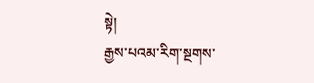སྟེ།
རྒྱས་པའམ་རིག་སྔགས་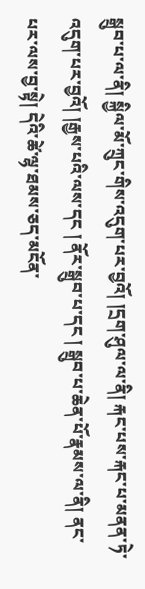སྒྲུབ་པ་ལ་ནི། སྐྱིལ་མོ་ཀྲུང་གིས་འདུག་པར་བྱའོ། །དྲག་ཤུལ་ལ་ནི། རྐང་པས་རྐང་པ་མནན་ཏེ་འདུག་པར་བྱའོ། །རྒྱས་པའི་ལས་དང ། ནོར་སྒྲུབ་པ་དང ། སྒྲུབ་པ་ཆེན་པོ་རྣམས་ལ་ནི། ནང་པར་ལས་བྱ་སྟེ། དེའི་ཚེ་ལྷ་ཐམས་ཅད་མངོན་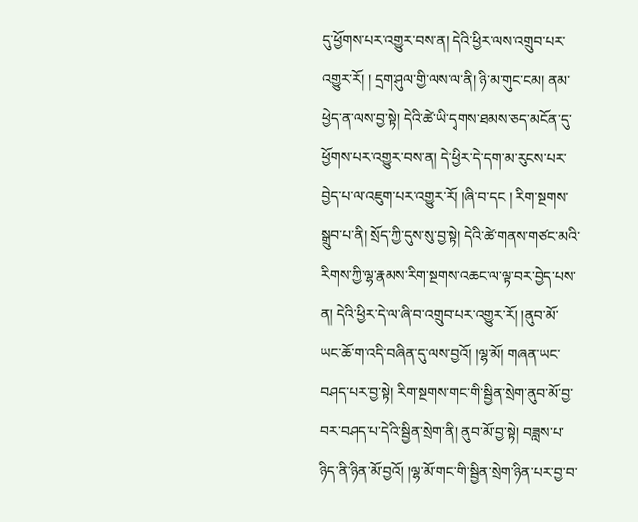དུ་ཕྱོགས་པར་འགྱུར་བས་ན། དེའི་ཕྱིར་ལས་འགྲུབ་པར་འགྱུར་རོ། ། དྲག་ཤུལ་གྱི་ལས་ལ་ནི། ཉི་མ་གུང་ངམ། ནམ་ཕྱེད་ན་ལས་བྱ་སྟེ། དེའི་ཚེ་ཡི་དྭགས་ཐམས་ཅད་མངོན་དུ་ཕྱོགས་པར་འགྱུར་བས་ན། དེ་ཕྱིར་དེ་དག་མ་རུངས་པར་བྱེད་པ་ལ་འཇུག་པར་འགྱུར་རོ། །ཞི་བ་དང ། རིག་སྔགས་སྒྲུབ་པ་ནི། སྲོད་ཀྱི་དུས་སུ་བྱ་སྟེ། དེའི་ཚེ་གནས་གཙང་མའི་རིགས་ཀྱི་ལྷ་རྣམས་རིག་སྔགས་འཆང་ལ་ལྟ་བར་བྱེད་པས་ན། དེའི་ཕྱིར་དེ་ལ་ཞི་བ་འགྲུབ་པར་འགྱུར་རོ། །ནུབ་མོ་ཡང་ཆོ་ག་འདི་བཞིན་དུ་ལས་བྱའོ། །ལྷ་མོ། གཞན་ཡང་བཤད་པར་བྱ་སྟེ། རིག་སྔགས་གང་གི་སྦྱིན་སྲེག་ནུབ་མོ་བྱ་བར་བཤད་པ་དེའི་སྦྱིན་སྲེག་ནི། ནུབ་མོ་བྱ་སྟེ། བཟླས་པ་ཉིད་ནི་ཉིན་མོ་བྱའོ། །ལྷ་མོ་གང་གི་སྦྱིན་སྲེག་ཉིན་པར་བྱ་བ་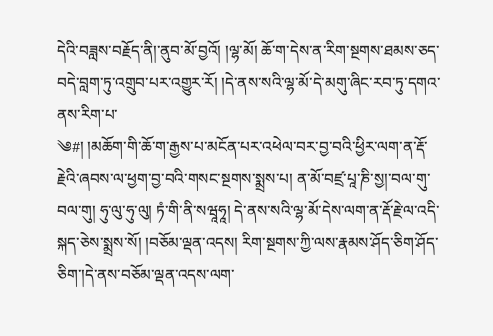དེའི་བཟླས་བརྗོད་ནི།་ནུབ་མོ་བྱའོ། །ལྷ་མོ། ཆོ་ག་དེས་ན་རིག་སྔགས་ཐམས་ཅད་བདེ་བླག་ཏུ་འགྲུབ་པར་འགྱུར་རོ། །དེ་ནས་སའི་ལྷ་མོ་དེ་མགུ་ཞིང་རབ་ཏུ་དགའ་ནས་རིག་པ་
༄#། །མཆོག་གི་ཆོ་ག་རྒྱས་པ་མངོན་པར་འཕེལ་བར་བྱ་བའི་ཕྱིར་ལག་ན་རྡོ་རྗེའི་ཞབས་ལ་ཕྱག་བྱ་བའི་གསང་སྔགས་སྨྲས་པ། ན་མོ་བཛྲ་པཱ་ཎི་སྱ།་བལ་གུ་བལ་གུ། ཧུ་ལུ་ཧུ་ལུ། ཏཾ་གི་ནི་སཝཱཧཱ། དེ་ནས་སའི་ལྷ་མོ་དེས་ལག་ན་རྡོ་རྗེ་ལ་འདི་སྐད་ཅེས་སྨྲས་སོ། །བཅོམ་ལྡན་འདས། རིག་སྔགས་ཀྱི་ལས་རྣམས་ཤོད་ཅིག་ཤོད་ཅིག་།དེ་ནས་བཅོམ་ལྡན་འདས་ལག་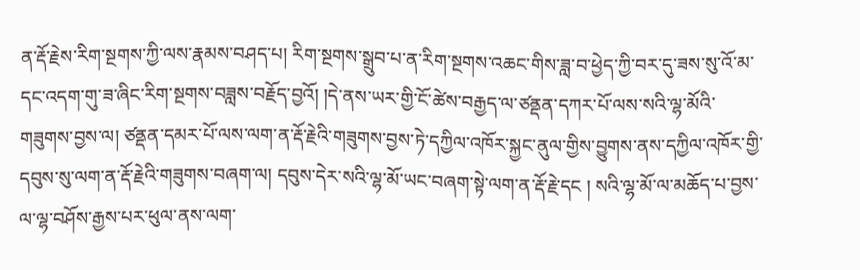ན་རྡོ་རྗེས་རིག་སྔགས་ཀྱི་ལས་རྣམས་བཤད་པ། རིག་སྔགས་སྒྲུབ་པ་ན་རིག་སྔགས་འཆང་གིས་ཟླ་བ་ཕྱེད་ཀྱི་བར་དུ་ཟས་སུ་འོ་མ་དང་འདག་གུ་ཟ་ཞིང་རིག་སྔགས་བཟླས་བརྗོད་བྱའོ། །དེ་ནས་ཡར་གྱི་ངོ་ཚེས་བརྒྱད་ལ་ཙནྡན་དཀར་པོ་ལས་སའི་ལྷ་མོའི་གཟུགས་བྱས་ལ། ཙནྡན་དམར་པོ་ལས་ལག་ན་རྡོ་རྗེའི་གཟུགས་བྱས་ཏེ་དཀྱིལ་འཁོར་སྐྱང་ནུལ་གྱིས་བྱུགས་ནས་དཀྱིལ་འཁོར་གྱི་དབུས་སུ་ལག་ན་རྡོ་རྗེའི་གཟུགས་བཞག་ལ། དབུས་དེར་སའི་ལྷ་མོ་ཡང་བཞག་སྟེ་ལག་ན་རྡོ་རྗེ་དང ། སའི་ལྷ་མོ་ལ་མཆོད་པ་བྱས་ལ་ལྷ་བཤོས་རྒྱས་པར་ཕུལ་ནས་ལག་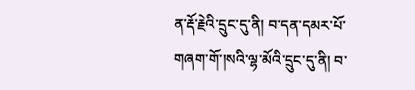ན་རྡོ་རྗེའི་དྲུང་དུ་ནི། བ་དན་དམར་པོ་གཞག་གོ་།སའི་ལྷ་མོའི་དྲུང་དུ་ནི། བ་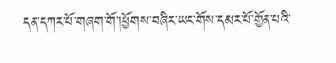དན་དཀར་པོ་གཞག་གོ་།ཕྱོགས་བཞིར་ཡང་གོས་དམར་པོ་གྱོན་པའི་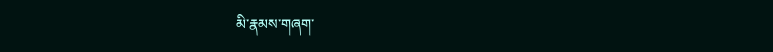མི་རྣམས་གཞག་